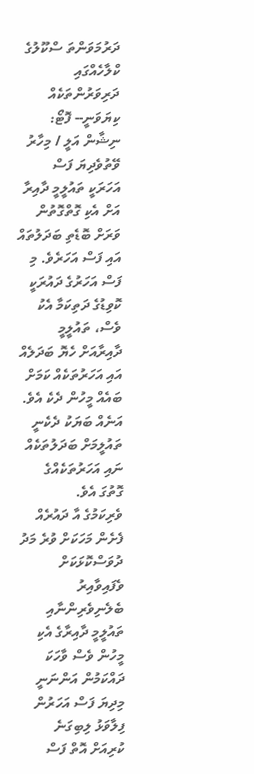ދަރުމަވަންތަ ސްކޫލުގެ ކްލާހެއްގައި ދަރިވަރުންތަކެއް ކިޔަވަނީ-- ފޮޓޯ: ނިޝާން އަލީ / މިހާރު
ވޭތުވެދިޔަ ފަސް އަހަރަކީ ތައުލީމީ ދާއިރާ އަށް އެކި ގޮތްގޮތުން ވަރަށް ބޮޑެތި ބަދަލުތައް އައި ފަސް އަހަރެވެ. މި ފަސް އަހަރުގެ ދައުރަކީ ކޮވިޑުގެ ދަތިކަމާ އެކު ވެސް، ތައުލީމީ ދާއިރާއަށް ހެޔޮ ބަދަލެއް އައި އަހަރުތަކެއް ކަމަށް ބައެއް މީހުން ދެކެ އެވެ. އަނެއް ބަޔަކު ދެކެނީ ތައުލީމަށް ބަދަލުތަކެއް ނައި އަހަރުތަކެއްގެ ގޮތުގަ އެވެ.
ވެރިކަމުގެ އާ ދައުރެއް ފެށެން މަހަކަށް ވުރެ މަދު ދުވަސްކޮޅަކަށް ވެފައިވާއިރު ބެލެނިވެރިންނާއި ތައުލީމީ ދާއިރާގެ އެކި މީހުން ވެސް ވާހަކަ ދައްކަމުން އަންނަނީ މިދިޔަ ފަސް އަހަރުން ފިލާވަޅު ލިބިގަނެ ކުރިއަށް އޮތް ފަސް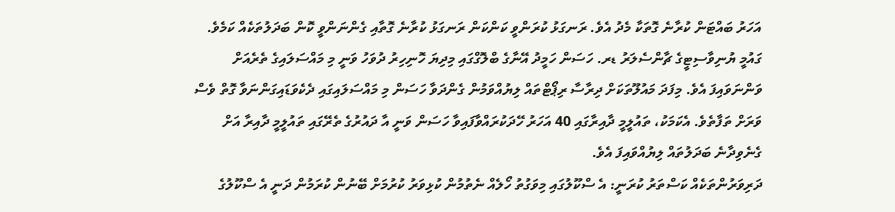އަހަރު ބައްޓަން ކުރާނެ ގޮތަކާ މެދު އެވެ. ރަނގަޅު ކުރަންވީ ކަންކަން ރަނގަޅު ކުރާނެ ގޮތާއި ގެންނަންވީ ކޮން ބަދަލުތަކެއް ކަމެވެ.
ގައުމީ ޔުނިވާސިޓީގެ ޗާންސެލަރު ޑރ. ހަސަން ހަމީދު އޭނާގެ ބްލޮގްގައި މިދިޔަ ހޮނިހިރު ދުވަހު ވަނީ މި މައްސަލައިގެ ތެރެއަށް ވަންނަވައިފަ އެވެ. މިފަދަ މައުލޫތަކަށް ދިރާސާ ރިޕޯޓްތައް ލިޔުއްވަމުން ގެންދަވާ ހަސަން މި މައްސަލައިގައި ދެކެވަޑައިގަންނަވާ ގޮތް ވެސް ވަރަށް ތަފާތެވެ. އެކަމަކު، ތައުލީމީ ދާއިރާގައި 40 އަހަރު ހޭދަކުރައްވާފައިވާ ހަސަން ވަނީ އާ ދައުރުގެ ތެރޭގައި ތައުލީމީ ދާއިރާ އަށް ގެނެވިދާނެ ބަދަލުތައް ލިޔުއްވައިފަ އެވެ.
ދަރިވަރުންތަކެއް ކަސްތަރު ކުރަނީ: އެ ސްކޫލުގައި މިވަގުތު ހޯލެއް ނެތުމުން ކުޅިވަރު ކުރުމަށް ބޭނުން ކުރަމުން ދަނީ އެ ސްކޫލުގެ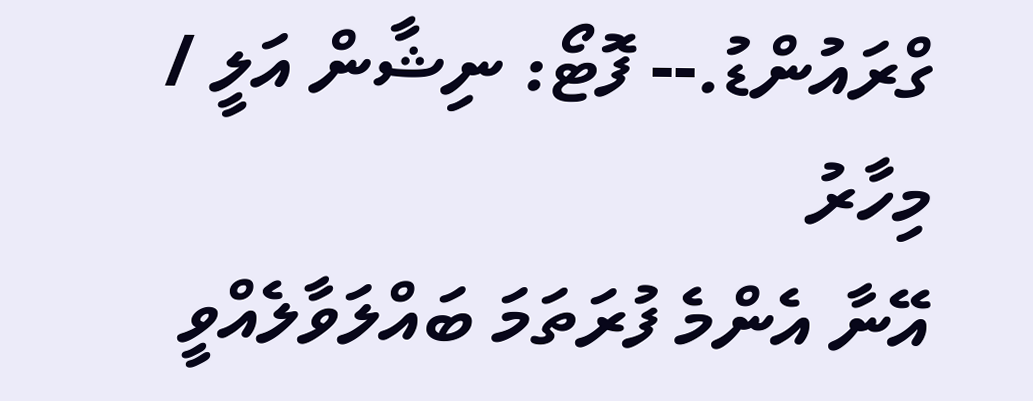ގްރައުންޑު.-- ފޮޓޯ: ނިޝާން އަލީ / މިހާރު
އޭނާ އެންމެ ފުރަތަމަ ބައްލަވާލެއްވީ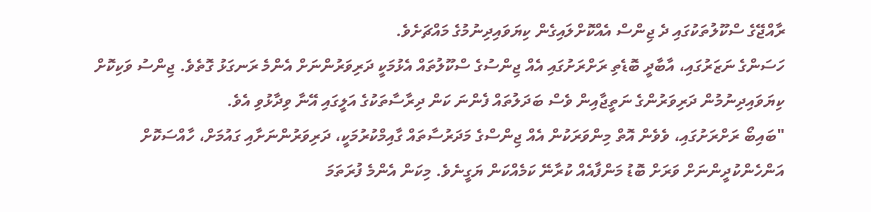ރާއްޖޭގެ ސްކޫލުތަކުގައި ދެ ޖިންސް އެއްކޮށްލައިގެން ކިޔަވައިދިނުމުގެ މައްޗަށެވެ.
ހަސަންގެ ނަޒަރުގައި، އާބާދީ ބޮޑެތި ރަށްރަށުގައި އެއް ޖިންސުގެ ސްކޫލުތައް އެޅުމަކީ ދަރިވަރުންނަށް އެންމެ ރަނގަޅު ގޮތެވެ. ޖިންސު ވަކިކޮށް ކިޔަވައިދިނުމުން ދަރިވަރުންގެ ނަތީޖާއިން ވެސް ބަދަލުތައް ފެންނަ ކަން ދިރާސާތަކުގެ އަލީގައި އޭނާ ވިދާޅުވި އެވެ.
"ބައިބޯ ރަށްރަށުގައި، ވެވެން އޮތް މިންވަރަކުން އެއް ޖިންސްގެ މަދަރުސާތައް ގާއިމްކުރުމަކީ، ދަރިވަރުންނަށާއި ގައުމަށް، ހާއްސަކޮށް އަންހެންކުދީންނަށް ވަރަށް ބޮޑު މަންފާއެއް ކުރާނޭ ކަމެއްކަން ޔަގީނެވެ. މިކަން އެންމެ ފުރަތަމަ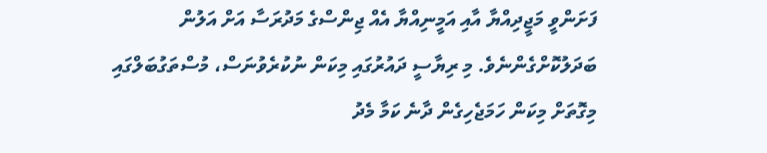ފަށަންވީ މަޖީދިއްޔާ އާއި އަމީނިއްޔާ އެއް ޖިންސްގެ މަދުރަސާ އަށް އަލުން ބަދަލުކޮށްގެންނެވެ. މި ރިޔާސީ ދައުރުގައި މިކަން ނުކުރެވުނަސް، މުސްތަގުބަލްގައި މިގޮތަށް މިކަން ހަމަޖެހިގެން ދާނެ ކަމާ މެދު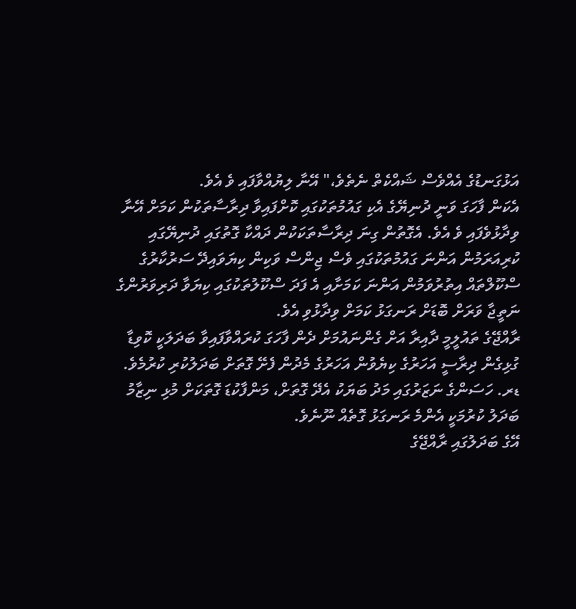އަޅުގަނޑުގެ އެއްވެސް ޝައްކެތް ނެތެވެ،" އޭނާ ލިޔުއްވާފައި ވެ އެވެ.
އެކަން ފާހަގަ ވަނީ ދުނިޔޭގެ އެކި ގައުމުތަކުގައި ކޮށްފައިވާ ދިރާސާތަކުން ކަމަށް އޭނާ ވިދާޅުވެފައި ވެ އެވެ. އެގޮތުން ގިނަ ދިރާސާތަކަކުން ދައްކާ ގޮތުގައި ދުނިޔޭގައި ކުރިއަރަމުން އަންނަ ގައުމުތަކުގައި ވެސް ޖިންސް ވަކިން ކިޔަވައިދޭ ސަރުކާރުގެ ސްކޫލްތައް އިތުރުވަމުން އަންނަ ކަމަށާއި އެ ފަދަ ސްކޫލުތަކުގައި ކިޔަވާ ދަރިވަރުންގެ ނަތީޖާ ވަރަށް ބޮޑަށް ރަނގަޅު ކަމަށް ވިދާޅުވި އެވެ.
ރާއްޖޭގެ ތައުލީމީ ދާއިރާ އަށް ގެންނައުމަށް ދެން ފާހަގަ ކުރައްވާފައިވާ ބަދަލަކީ ކޮވިޑާ ގުޅިގެން ދިރާސީ އަހަރުގެ ކިޔެވުން އަހަރުގެ މެދުން ފެށޭ ގޮތަށް ބަދަލުކުރި ކުރުމެވެ. ޑރ. ހަސަންގެ ނަޒަރުގައި މަދު ބަޔަކު އެދޭ ގޮތަށް، މަންފާކުޑަ ގޮތަކަށް މުޅި ނިޒާމު ބަދަލު ކުރުމަކީ އެންމެ ރަނގަޅު ގޮތެއް ނޫނެވެ.
އޭގެ ބަދަލުގައި ރާއްޖޭގެ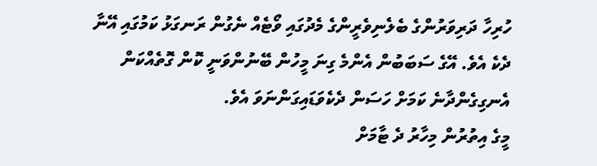ހުރިހާ ދަރިވަރުންގެ ބެލެނިވެރީންގެ މެދުގައި ވޯޓެއް ނެގުން ރަނގަޅު ކަމުގައި އޭނާ ދެކެ އެވެ. އޭގެ ސަބަބުން އެންމެ ގިނަ މީހުން ބޭނުންވަނީ ކޮން ގޮތެއްކަން އެނގިގެންދާނެ ކަމަށް ހަސަން ދެކެވަޑައިގަންނަވަ އެވެ.
މީގެ އިތުރުން މިހާރު ދެ ޓާމަށް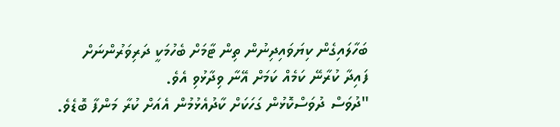ބަހާލައިގެން ކިޔަވައިދިނުން ތިން ޓާމަށް ބެހުމަކީ ދަރިވަރުންނަށް ފައިދާ ކުރާނޭ ކަމެއް ކަމަށް އޭނާ ވިދާޅުވި އެވެ.
"ދުވަސް ދުވަސްކޮޅުން ގަހަކަށް ކާދުއެޅުމުން އެއަށް ކުރާ މަންފާ ބޮޑެވެ.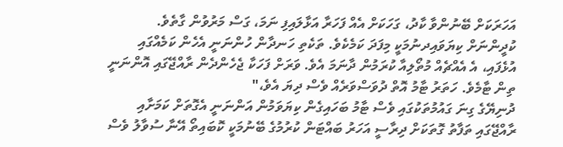އަހަރަކަށް ބޭނުންވާ ކާދު، ގަހަކަށް އެއް ފަހަރާ އަޅާލައިފި ނަމަ، ގަސް މަރުވުން ގާތެވެ. ކުދީންނަށް ކިޔަވައިދނުމަކީ މިފަދަ ކަމެކެވެ. ތަކެތި ހަނދާން ހުންނަނީ އެހެން ކަމެއްގައި އުޅެފައި، އެ އެއްޗެއް މުތޯލިއާ ކުރަމުން ދާނަމަ އެވެ. ވަރަށް ފަހަކާ ޖެހެންދެން ރާއްޖޭގައި އޮންނަނީ ތިން ޓާމެވެ. ހަތަރު ޓާމު އޮތް ދުވަސްވަރެއް ވެސް ދިޔަ އެވެ،"
ދުނިޔޭގެ ގިނަ ގައުމުތަކުގައި ވެސް ޓާމު ބަހައިގެން ކިޔަވަމުން އަންނަނީ އެގޮތަށް ކަމަށާއި ރާއްޖޭގައި ތަފާތު ގޮތަކަށް ދިރާސީ އަހަރު ބައްޓަން ކުރުމުގެ ބޭނުމަކީ ކޮބައިތޯ އޭނާ ސުވާލު ވެސް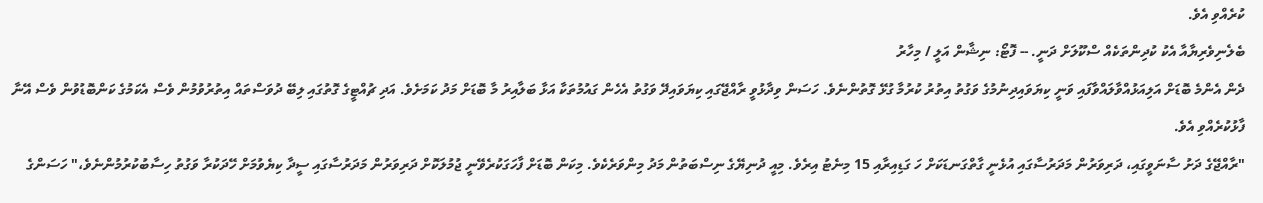ކުރެއްވި އެވެ.
ބެލެނިވެރިޔާއާ އެކު ކުދިންތަކެއް ސްކޫލަށް ދަނީ. -- ފޮޓޯ: ނިޝާން އަލީ / މިހާރު
ދެން އެންމެ ބޮޑަށް އަލިއަޅުއްވާލައްވާފައި ވަނީ ކިޔަވައިދިނުމުގެ ވަގުތު އިތުރު ކުރުމާ ގުޅޭ ގޮތުންނެވެ. ހަސަން ވިދާޅުވީ ރާއްޖޭގައި ކިޔަވައިދޭ ވަގުތު އެހެން ގައުމުތަކާ އަޅާ ބަލާއިރު މާ ބޮޑަށް މަދު ކަމަށެވެ. އަދި ޗުއްޓީގެ ގޮތުގައި ލިބޭ ދުވަސްތައް އިތުރުވުމުން ވެސް އެކަމުގެ ކަންބޮޑުވުން ވެސް އޭނާ ފާޅުކުރެއްވި އެވެ.
"ރާއްޖޭގެ ދަށު ސާނަވީގައި، ދަރިވަރުން މަދަރުސާގައި އުޅެނީ ގާތްގަނޑަކަށް ހަ ގަޑިއިރާއި 15 މިނެޓު އިރެވެ. މިއީ ދުނިޔޭގެ ނިސްބަތުން މަދު މިންވަރެކެވެ. މިކަން ބޮޑަށް ފާހަގަކުރެވޭނީ ޖުމުލަކޮށް ދަރިވަރުން މަދަރުސާގައި ސީދާ ކިޔެވުމަށް ހޭދަކުރާ ވަގުތު ހިސާބުކުރުމުންނެވެ،" ހަސަންގެ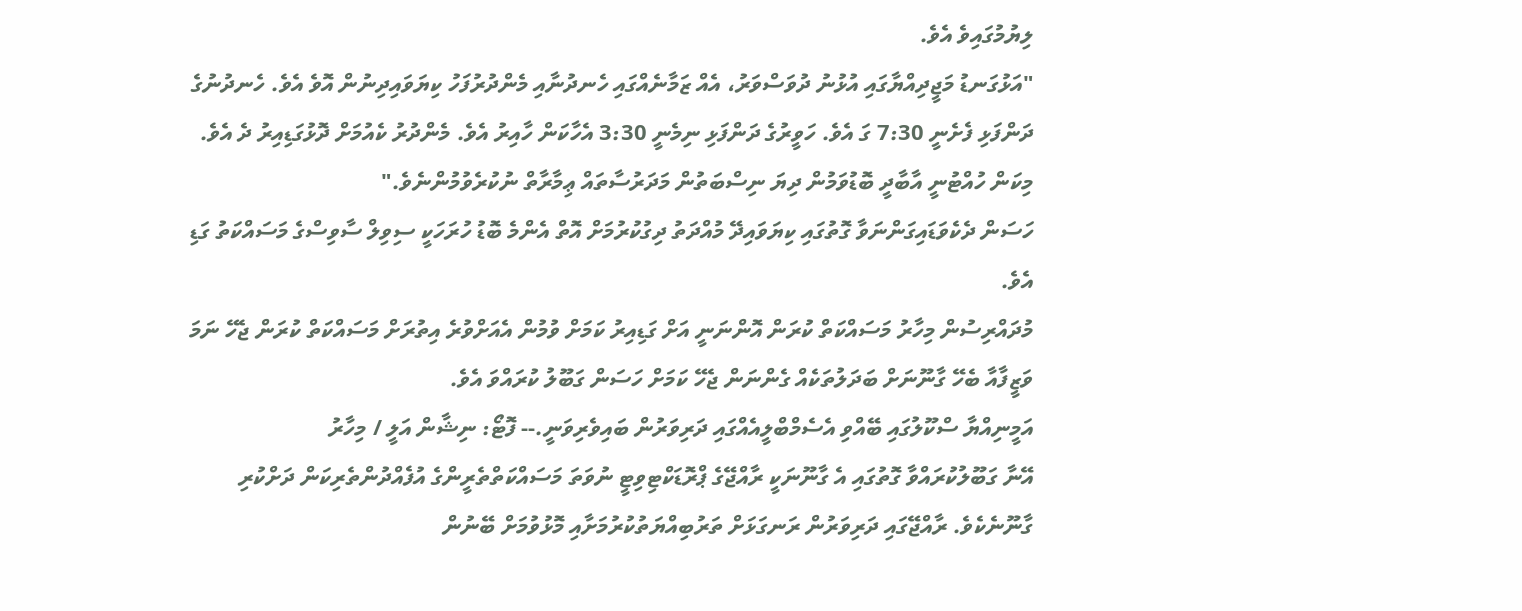ލިޔުމުގައިވެ އެވެ.
"އަޅުގަނޑު މަޖީދިއްޔާގައި އުޅުނު ދުވަސްވަރު، އެއް ޒަމާނެއްގައި ހެނދުނާއި މެންދުރުފަހު ކިޔަވައިދިނުން އޮވެ އެވެ. ހެނދުނުގެ ދަންފަޅި ފެށެނީ 7:30 ގަ އެވެ. ހަވީރުގެ ދަންފަޅި ނިމެނީ 3:30 އެހާކަން ހާއިރު އެވެ. މެންދުރު ކެއުމަށް ދޮޅުގަޑިއިރު ދެ އެވެ. މިކަން ހުއްޓުނީ އާބާދީ ބޮޑުވަމުން ދިޔަ ނިސްބަތުން މަދަރުސާތައް ޢިމާރާތް ނުކުރެވުމުންނެވެ."
ހަސަން ދެކެވަޑައިގަންނަވާ ގޮތުގައި ކިޔަވައިދޭ މުއްދަތު ދިގުކުރުމަށް އޮތް އެންމެ ބޮޑު ހުރަހަކީ ސިވިލް ސާވިސްގެ މަސައްކަތު ގަޑި އެވެ.
މުދައްރިސުން މިހާރު މަސައްކަތް ކުރަން އޮންނަނީ އަށް ގަޑިއިރު ކަމަށް ވުމުން އެއަށްވުރެ އިތުރަށް މަސައްކަތް ކުރަން ޖެހޭ ނަމަ ވަޒީފާއާ ބެހޭ ގާނޫނަށް ބަދަލުތަކެއް ގެންނަން ޖެހޭ ކަމަށް ހަސަން ގަބޫލު ކުރައްވަ އެވެ.
އަމީނިއްޔާ ސްކޫލުގައި ބޭއްވި އެސެމްބްލީއެއްގައި ދަރިވަރުން ބައިވެރިވަނީ.-- ފޮޓޯ: ނިޝާން އަލީ / މިހާރު
އޭނާ ގަބޫލުކުރައްވާ ގޮތުގައި އެ ގާނޫނަކީ ރާއްޖޭގެ ޕްރޮޑަކްޓިވިޓީ ނުވަތަ މަސައްކަތްތެރީންގެ އުފެއްދުންތެރިކަން ދަށްކުރި ގާނޫނެކެވެ. ރާއްޖޭގައި ދަރިވަރުން ރަނގަޅަށް ތަރުބިއްޔަތުކުރުމަށާއި މޮޅުވުމަށް ބޭނުން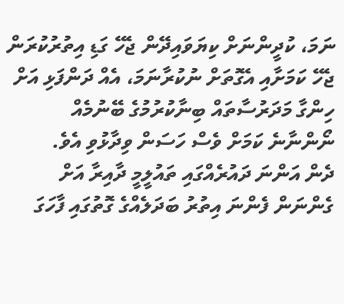ނަމަ، ކުދީންނަށް ކިޔަވައިދޭން ޖެހޭ ގަޑި އިތުރުކުރަން ޖެހޭ ކަމަށާއި އެގޮތަށް ނުކުރާނަމަ، އެއް ދަންފަޅި އަށް ހިންގާ މަދަރުސާތައް ބިނާކުރުމުގެ ބޭނުމެއް ނޯންނާނެ ކަމަށް ވެސް ހަސަން ވިދާޅުވި އެވެ.
ދެން އަންނަ ދައުރެއްގައި ތައުލީމީ ދާއިރާ އަށް ގެންނަން ފެންނަ އިތުރު ބަދަލެއްގެ ގޮތުގައި ފާހަގަ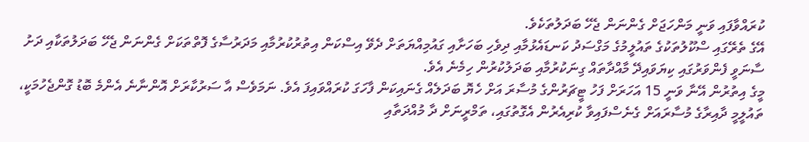ކުރައްވާފައި ވަނީ މަންހަޖަށް ގެންނަން ޖެހޭ ބަދަލުތަކެވެ.
އޭގެ ތެރޭގައި ސްކޫލުތަކުގެ ތައުލީމުގެ މަގްސަދު ކަނޑައެޅުމާއި ދިވެހި ބަހަށާއި ގައުމިއްޔަތަށް ދެވޭ އިސްކަން އިތުރުކުރުމާއި މަދަރުސާގެ ފޮތްތަކަށް ގެންނަން ޖެހޭ ބަދަލުތަކާއި ދަށު ސާނަވީ ފެންވަރުގައި ކިޔަވައިދޭ މާއްދާތައް ގިނަކުރުމާއި ބަދަލުކުރުން ހިމެނެ އެވެ.
މީގެ އިތުރުން އޭނާ ވަނީ 15 އަހަރަށް ފަހު ޓީޗަރުންގެ މުސާރަ އަށް ހެޔޮ ބަދަލެއް ގެނައިކަން ފާހަގަ ކުރައްވައިފަ އެވެ. ނަމަވެސް އާ ސަރުކާރަށް އޮންނާނެ އެންމެ ބޮޑު ގޮންޖެހުމަކީ، ތައުލީމީ ދާއިރާގެ މުސާރައަށް ގެނެސްފައިވާ ކުރިއެރުން އެގޮތުގައި، ތަމްރީނަށް ދާ މުއްދަތާއި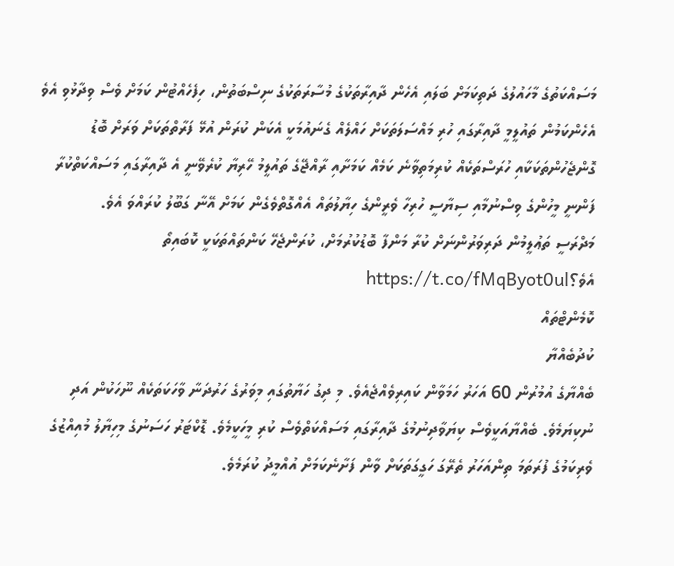މަސައްކަތުގެ މާހައުލުގެ ދަތިކަމަށް ބަލައި އެހެން ދާއިރާތަކުގެ މުސާރަތަކުގެ ނިސްބަތުން، ހިފެހެއްޓުން ކަމަށް ވެސް ވިދާޅުވި އެވެ
އެހެންކަމުން ތައުލީމީ ދާއިރާގައި ހުރި މައްސަލަތަކަށް ހައްލެއް ގެނައުމަކީ އެކަން ކުރަން އުޅޭ ފަރާތްތަކަށް ވަރަށް ބޮޑު ގޮންޖެހުންތަކަކާއި ހުރަސްތަކެއް ކުރިމަތިވާނެ ކަމެއް ކަމަށާއި ރާއްޖޭގެ ތައުލީމު ހޭރިޔާ ކުރެވޭނީ އެ ދާއިރާގައި މަސައްކަތްކުރާ ފަންނީ މީހުންގެ ވިސްނުމާއި ސިޔާސީ ހުރިހާ ވެރީންގެ ހިޔާލުތައް އެއްގޮތްވެގެން ކަމަށް އޭނާ ގަބޫލު ކުރައްވަ އެވެ.
މަދްރަސީ ތަޢުލީމުން ދަރިވަރުންނަށް ކުރާ މަންފާ ބޮޑުކުރުމަށް، ކުރަންޖެހޭ ކަންތައްތަކަކީ ކޮބައިތޯ އެވެ؟https://t.co/fMqByot0ul
ކޮމެންޓްތައް
ކުދުބެއްޔާ
ބެއްޔާގެ އުމުރުން 60 އަހަރު ހަމަވާން ކައިރިވެއްޖެއެވެ. މި ދިގު ހަޔާތުގައި މިވަރުގެ ހަރުދަނާ ވާހަކަތަކެއް ނޫހަކުން އަދި ނުކިޔަމެވެ. ބެއްޔާއަކީވެސް ކިޔަވާދިނުމުގެ ދާއިރާގައި މަސައްކަތްވެސް ކުރި މީހަކީމެވެ. ޑޮކްޓަރު ހަސަނުގެ މިހިޔާލު މުއިއްޒުގެ ވެރިކަމުގެ ފުރަތަމަ ތިންއަހަރު ތެރޭގަ ހަގީގަތަކަށް ވާން ފަށާނެކަމަށް އުއްމީދު ކުރަމެވެ.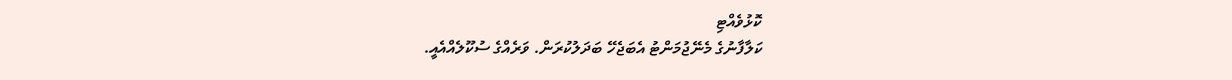ކޮޅުވެއްޓި
ކަލާފާނުގެ މެނޭޖުމަންޓު އެބަޖެހޭ ބަދަލުކުރަން. ވަރެއްގެ ސުކޫލެއްއެއީ.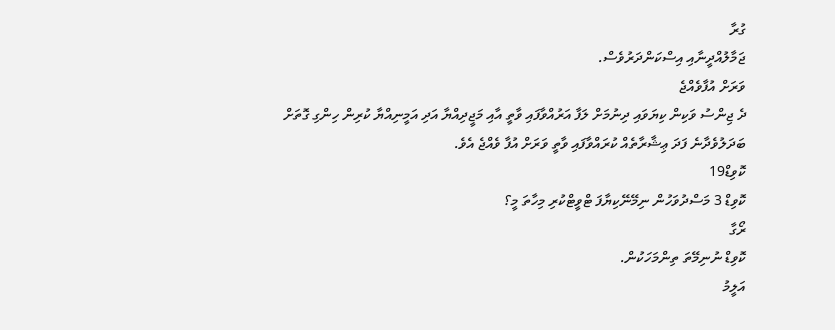ގުރާ
ޖަމާލުއްދީނާއި އިސްކަންދަރުވެސް.
ވަރަށް އުފާވެއްޖެ
ދެ ޖިންސު ވަކިން ކިޔަވައި ދިނުމަށް ލަފާ އަރުއްވާފައި ވާތީ އާއި މަޖީދިއްޔާ އަދި އަމީނިއްޔާ ކުރިން ހިންގި ގޮތަށް ބަދަލުވެދާނެ ފަދަ ޢިޝާރާތެއް ކުރައްވާފައި ވާތީ ވަރަށް އުފާ ވެއްޖެ އެވެ.
ކޮވިޑް19
ކޮވިޑް 3 މަސްދުވަހުން ނިމޭނޭކިޔާފަ ޓްވީޓްކުރި މިހާތަ މީ؟
ރޯގާ
ކޮވިޑް ނުނިމޭތަ ތިންމަހަކުން.
އަލީމު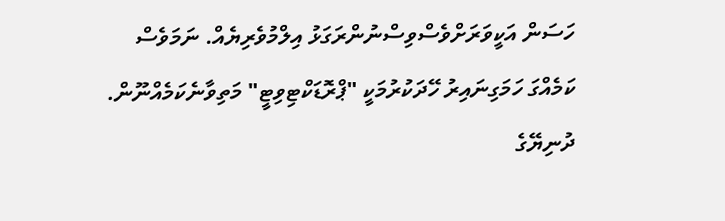ހަސަން އަކީވަރަށްވެސްވިސްނުންރަގަޅު އިލްމުވެރިޔެއް. ނަމަވެސް ކަމެއްގަ ހަމަގިނައިރު ހޭދަކުރުމަކީ "ޕްރޮޑަކްޓިވިޓީ" މަތިވާނެކަމެއްނޫން. ދުނިޔޭގެ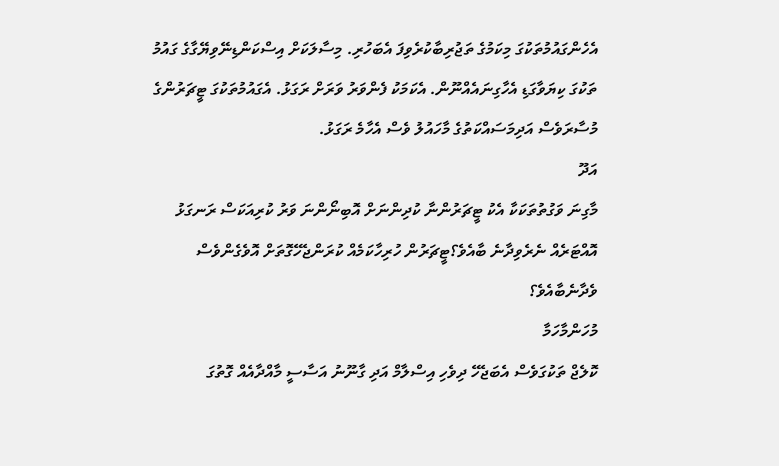އެހެންގައުމުތަކުގަ މިކަމުގެ ތަޖުރިބާކުރެވިފަ އެބަހުރި. މިސާލަކަށް އިސްކަންޑިނޭވިޔޭގާގެ ގައުމު ތަކުގަ ކިޔަވާގަޑި އެހާގިނައެއްނޫން. އެކަމަކު ފެންވަރު ވަރަށް ރަގަޅު. އެގައުމުތަކުގަ ޓީޗަރުންގެ މުސާރަވެސް އަދިމަސައްކަތުގެ މާހައުލު ވެސް އެހާމެ ރަގަޅު.
އަދޫ
މާގިނަ ވަގުތުތަކަކާ އެކު ޓީޗަރުންނާ ކުދިންނަށް އޮބިނޯންނަ ވަރު ކުރިއަކަސް ރަނގަޅު އޮއްޓަރެއް ނެރެވިދާނެ ބާއެވެ؟ޓީޗަރުން ހުރިހާކަމެއް ކުރަންޖެހޭގޮތަށް އޮވެގެންވެސް ވެދާނެބާއެވެ؟
މުހަންމާހަމާ
ކޮލެޖް ތަކުގަވެސް އެބަޖެހޭ ދިވެހި އިސްލާމް އަދި ގާނޫނު އަސާސީ މާއްދާއެއް ގޮތުގަ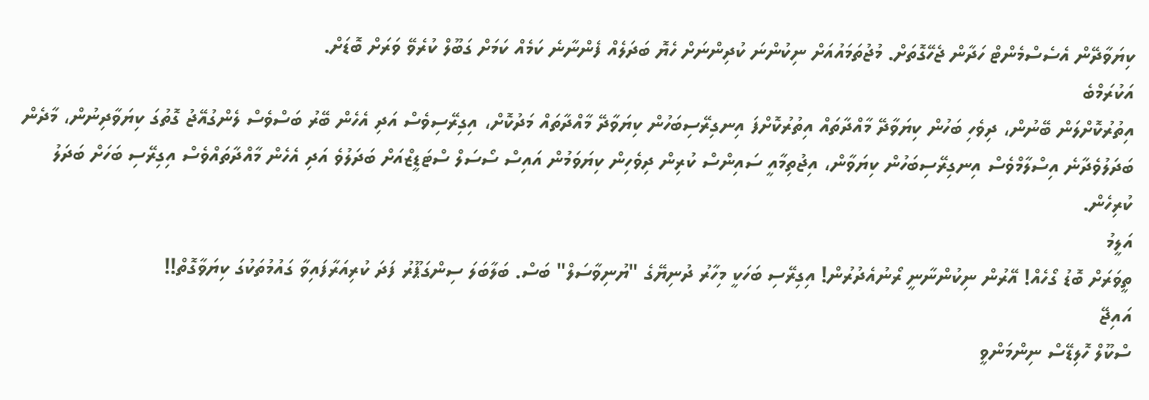ކިޔަވާދޭން އެސެސްމެންޓް ހަދާން ޖެހޭގޮތަށް. މުޖުތަމައުއަށް ނިކުންނަ ކުދިންނަށް ހެޔޮ ބަދަލެއް ފެންނާނެ ކަމެއް ކަމަށް ގަބޫލް ކުރެވޭ ވަރަށް ބޮޑަށް.
އަކުރަމްބެ
އިތުރުކޮށްލަން ބޭނުން، ދިވެހި ބަހުން ކިޔަވާދޭ މާއްދާތައް އިތުރުކޮށްފަ އިނގިރޭސިބަހުން ކިޔަވާދޭ މާއްދާތައް މަދުކޮށް، އިގިރޭސިވެސް އަދި އެހެން ބޭރު ބަސްވެސް ލެންގުއޭޖު ގޮތުގަ ކިޔަވާދިނުން، މާދެން ބަދަލުވެދާނެ އިސްލާމްވެސް އިނގިރޭސިބަހުން ކިޔަވާން، އިޖުތިމާއީ ސައިންސް ކުރިން ދިވެހިން ކިޔަވަމުން އައިސް ސޯސަލް ސްޓަޑީޒްއަށް ބަދަލުވެ އަދި އެހެން މާއްދާތައްވެސް އިގިރޭސި ބަހަށް ބަދަލު ކުރިހެން.
އަލީމު
ތީވަރަށް ބޮޑު ގޯހެއް! އޭރުން ނިކުންނާނީ ރޯނުއެދުރުން! އިގިރޭސި ބަހަކީ މިހާރު ދުނިޔޭގެ "ޔުނިވާސަލް" ބަސް. ބަލާބަލަ ސިންގަޕޫރު ފަދަ ކުރިއަރާފައިވާ ގައުމުތަކުގަ ކިޔަވާގޮތް!!
އައިޖޭ
ސްކޫލް ހޮލިޑޭސް ނިންމަންވީ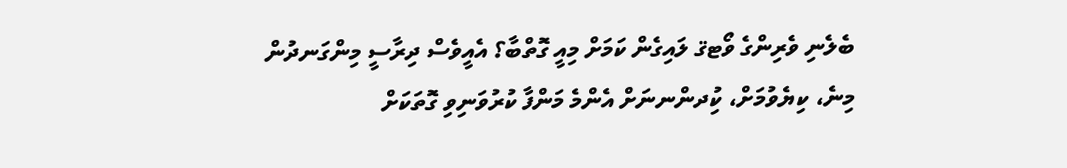ބެލެނި ވެރިންގެ ވޯޓޤ ލައިގެން ކަމަށް މިއީ ގޮތްބާ؟ އެއީވެސް ދިރާސީ މިންގަނދުން މިނެ، ކިޔެވުމަށް، ކުިދންނނަށް އެންމެ މަންފާ ކުރުވަނިވި ގޮތަކަށް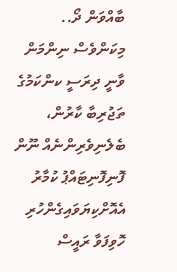ބާއްވަން ދޯ.. މިކަންވެސް ނިންމަން ވާނީ ދިރަސީ ކންކަމުގެ ތަޖުރިބާ ކާރުން، ބެލެނިވެރިންނެއް ނޫން
ފޮނިފޮނިޓައްޕު ކުމާރު
އެއޮށްކިޔަވައިގެންހުރި ހޮވިފަވާ ރައީސް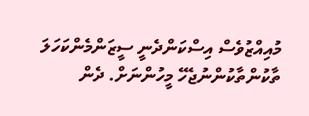މުއިއްޒުވެސް އިސްކަންދެނީ ސީޒަންމެންކަހަލަ ތާކުންތާކުންނުޖެހޭ މީހުންނަށް. ދެން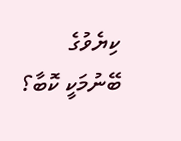ކިޔެވުގެ ބޭނުމަކީ ކޮބާ؟